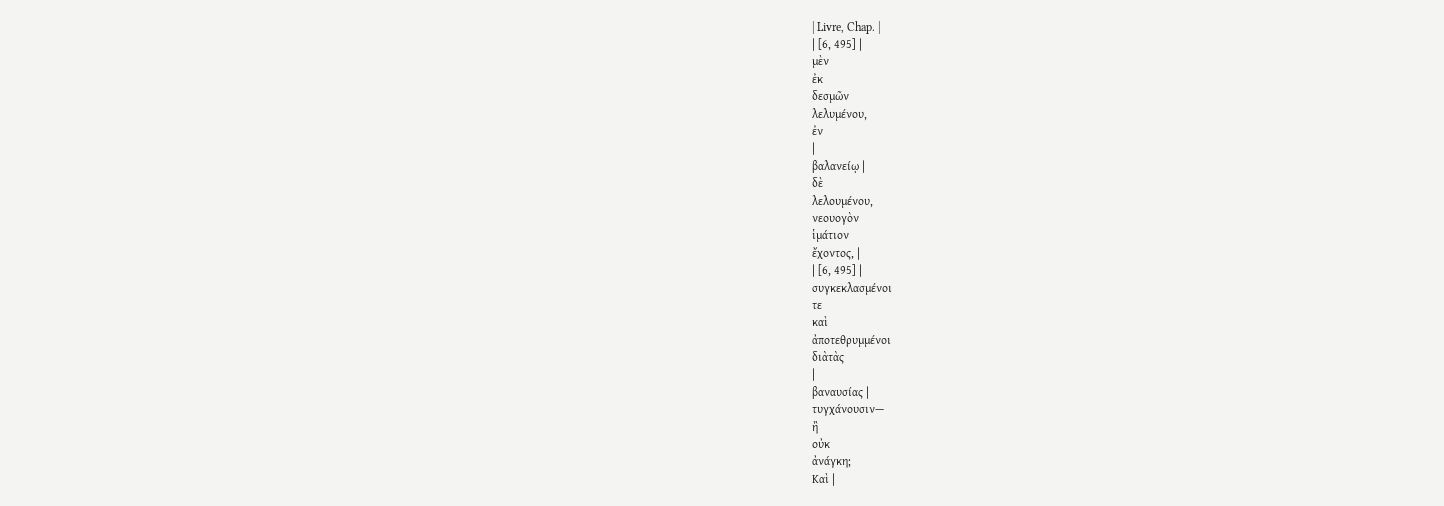| Livre, Chap. |
| [6, 495] |
μὲν
ἐκ
δεσμῶν
λελυμένου,
ἐν
|
βαλανείῳ |
δὲ
λελουμένου,
νεουογὸν
ἱμάτιον
ἔχοντος, |
| [6, 495] |
συγκεκλασμένοι
τε
καὶ
ἀποτεθρυμμένοι
διὰτὰς
|
βαναυσίας |
τυγχάνουσιν—
ἢ
οὐκ
ἀνάγκη;
Καὶ |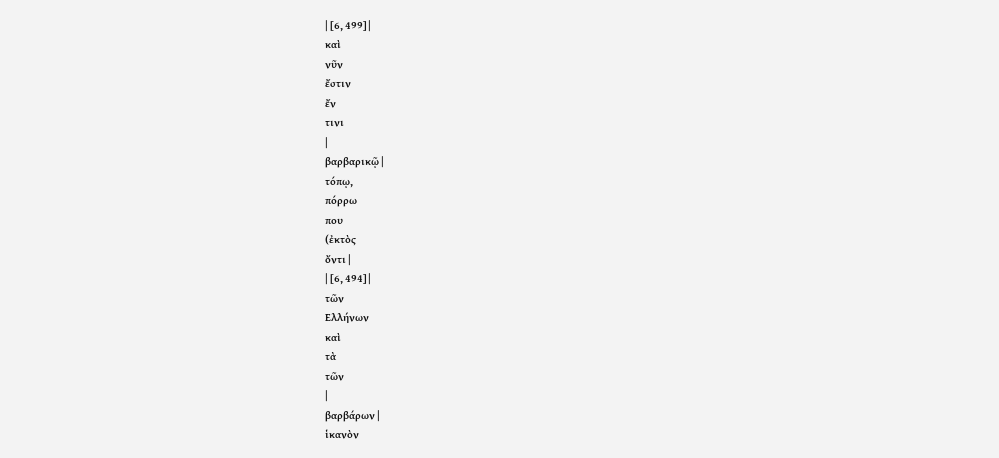| [6, 499] |
καὶ
νῦν
ἔστιν
ἔν
τινι
|
βαρβαρικῷ |
τόπῳ,
πόρρω
που
(ἐκτὸς
ὄντι |
| [6, 494] |
τῶν
Ελλήνων
καὶ
τὰ
τῶν
|
βαρβάρων |
ἱκανὸν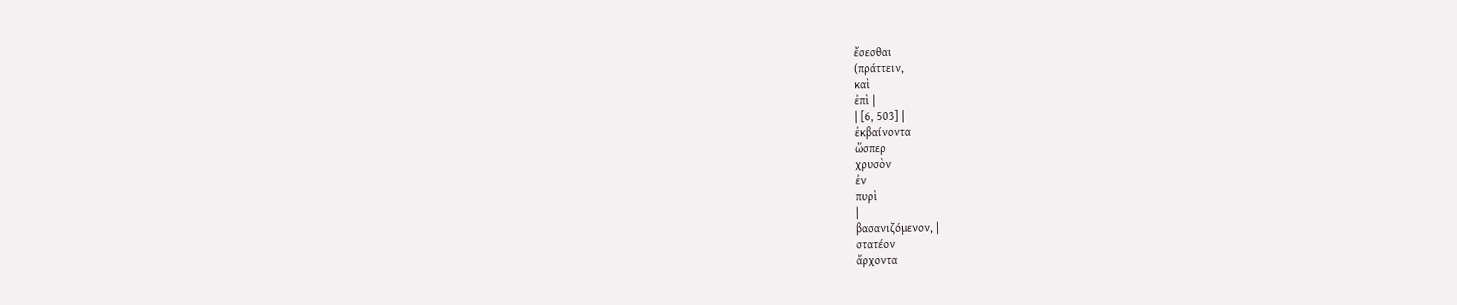ἔσεσθαι
(πράττειν,
καὶ
ἐπὶ |
| [6, 503] |
ἐκβαίνοντα
ὥσπερ
χρυσὸν
ἐν
πυρὶ
|
βασανιζόμενον, |
στατέον
ἄρχοντα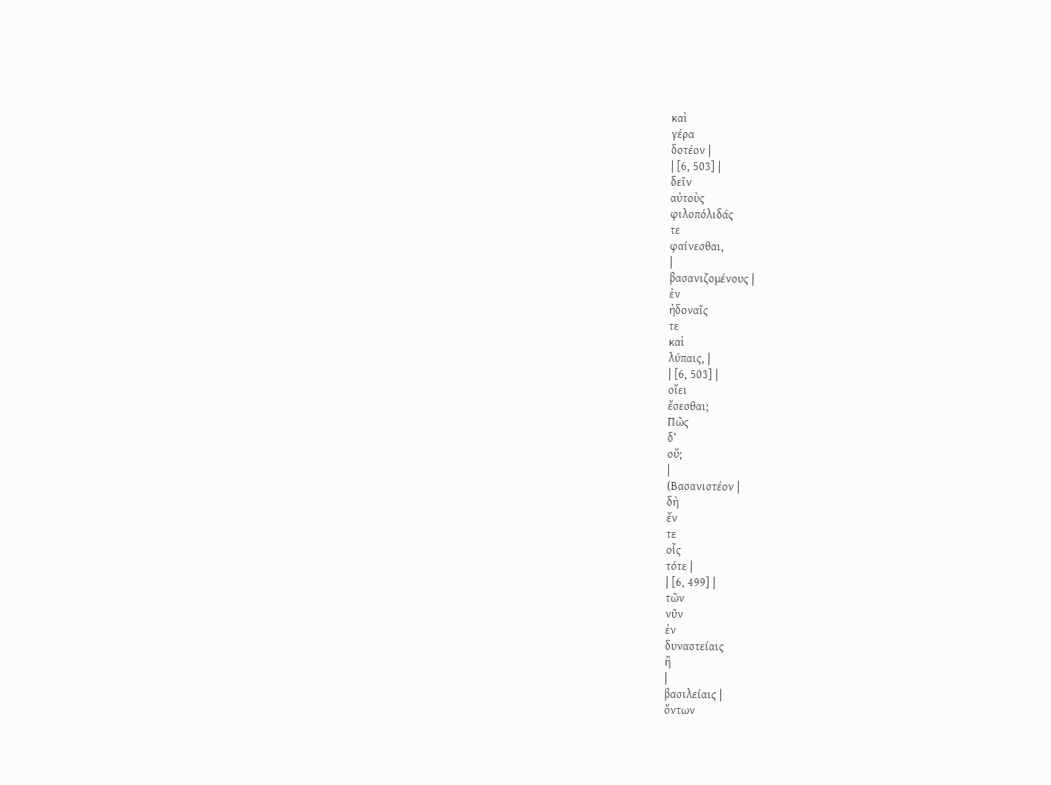καὶ
γέρα
δοτέον |
| [6, 503] |
δεῖν
αὐτοὺς
φιλοπόλιδάς
τε
φαίνεσθαι,
|
βασανιζομένους |
ἐν
ἡδοναῖς
τε
καὶ
λύπαις, |
| [6, 503] |
οἴει
ἔσεσθαι;
Πῶς
δ’
οὔ;
|
(Βασανιστέον |
δὴ
ἔν
τε
οἷς
τότε |
| [6, 499] |
τῶν
νῦν
ἐν
δυναστείαις
ἢ
|
βασιλείαις |
ὄντων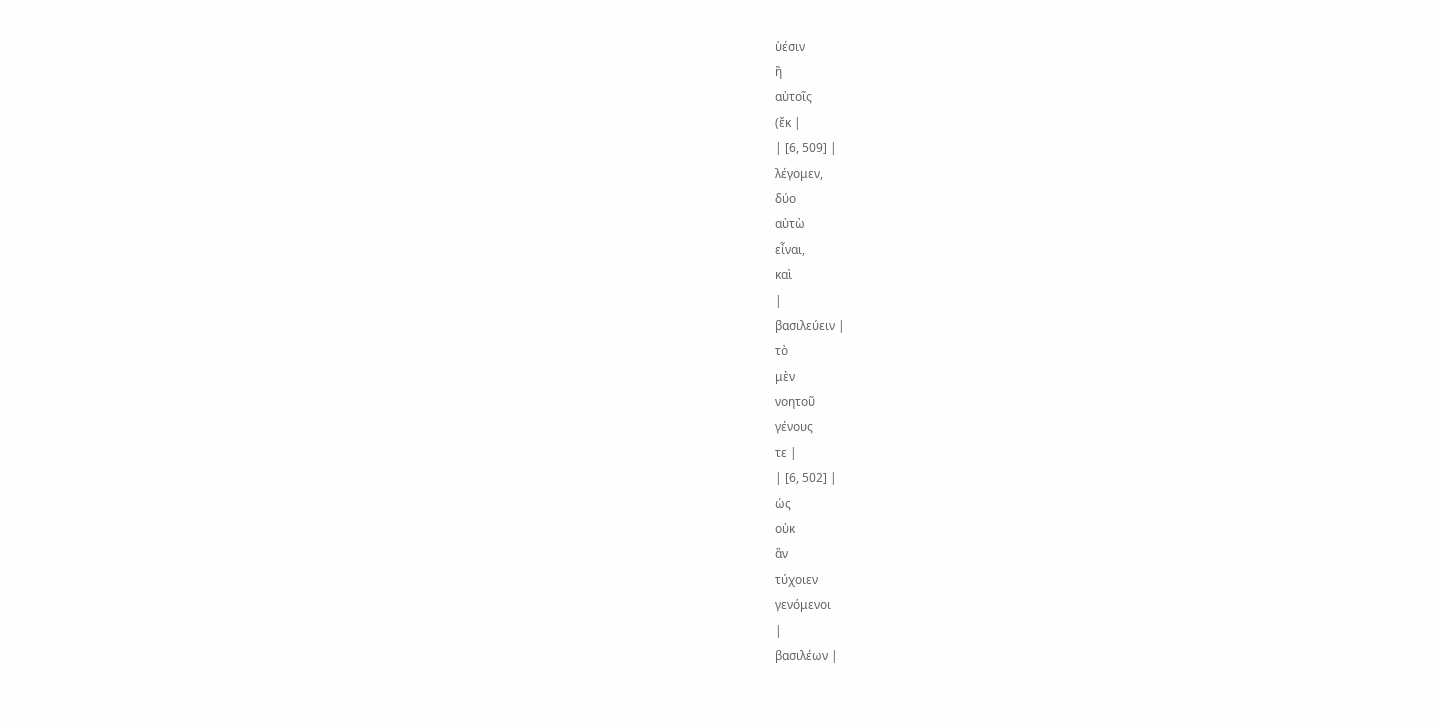ὑέσιν
ἢ
αὐτοῖς
(ἔκ |
| [6, 509] |
λέγομεν,
δύο
αὐτὼ
εἶναι,
καὶ
|
βασιλεύειν |
τὸ
μὲν
νοητοῦ
γένους
τε |
| [6, 502] |
ὡς
οὐκ
ἂν
τύχοιεν
γενόμενοι
|
βασιλέων |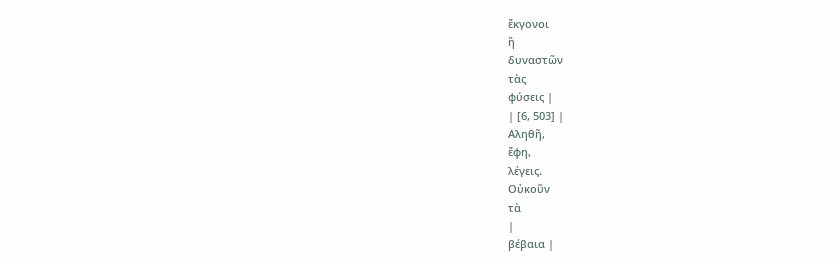ἔκγονοι
ἢ
δυναστῶν
τὰς
φύσεις |
| [6, 503] |
Αληθῆ,
ἔφη,
λέγεις.
Οὐκοῦν
τὰ
|
βέβαια |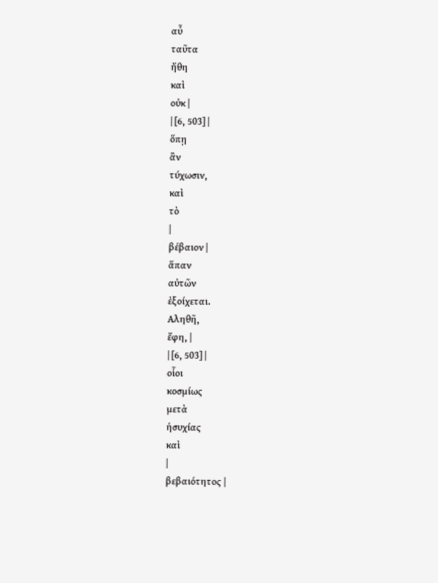αὖ
ταῦτα
ἤθη
καὶ
οὐκ |
| [6, 503] |
ὅπῃ
ἂν
τύχωσιν,
καὶ
τὸ
|
βέβαιον |
ἅπαν
αὐτῶν
ἐξοίχεται.
Αληθῆ,
ἔφη, |
| [6, 503] |
οἷοι
κοσμίως
μετὰ
ἡσυχίας
καὶ
|
βεβαιότητος |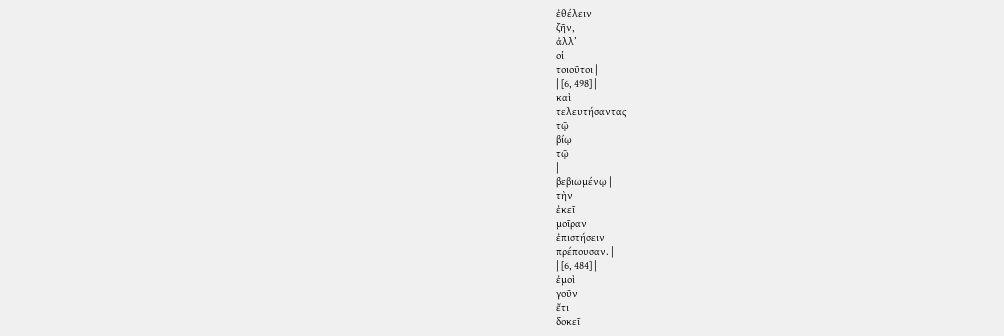ἐθέλειν
ζῆν,
ἀλλ’
οἱ
τοιοῦτοι |
| [6, 498] |
καὶ
τελευτήσαντας
τῷ
βίῳ
τῷ
|
βεβιωμένῳ |
τὴν
ἐκεῖ
μοῖραν
ἐπιστήσειν
πρέπουσαν. |
| [6, 484] |
ἐμοὶ
γοῦν
ἔτι
δοκεῖ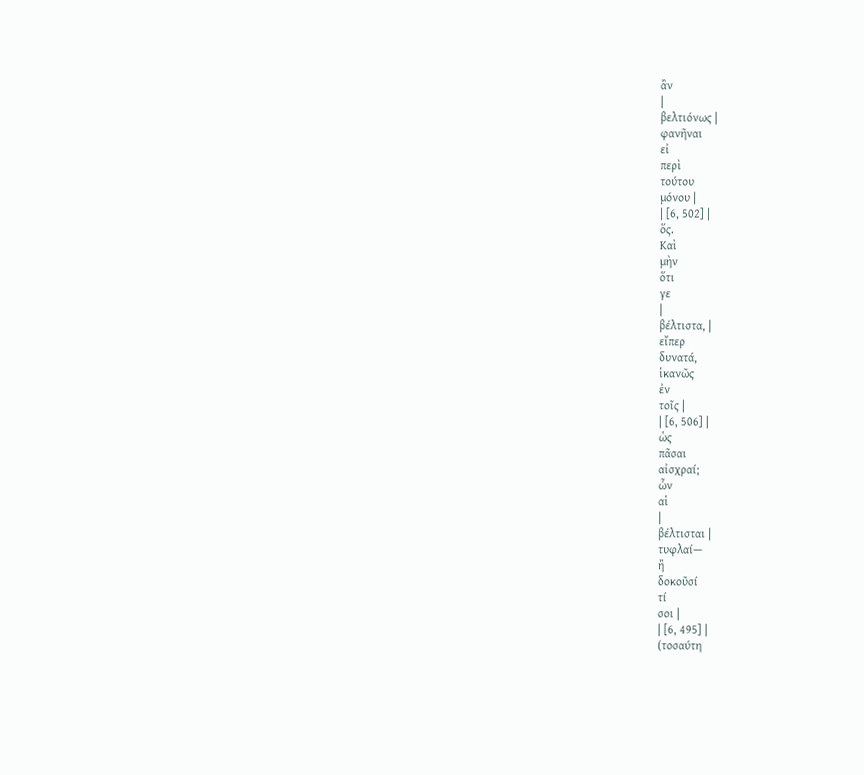ἂν
|
βελτιόνως |
φανῆναι
εἰ
περὶ
τούτου
μόνου |
| [6, 502] |
ὅς.
Καὶ
μὴν
ὅτι
γε
|
βέλτιστα, |
εἴπερ
δυνατά,
ἱκανῶς
ἐν
τοῖς |
| [6, 506] |
ὡς
πᾶσαι
αἰσχραί;
ὧν
αἱ
|
βέλτισται |
τυφλαί—
ἢ
δοκοῦσί
τί
σοι |
| [6, 495] |
(τοσαύτη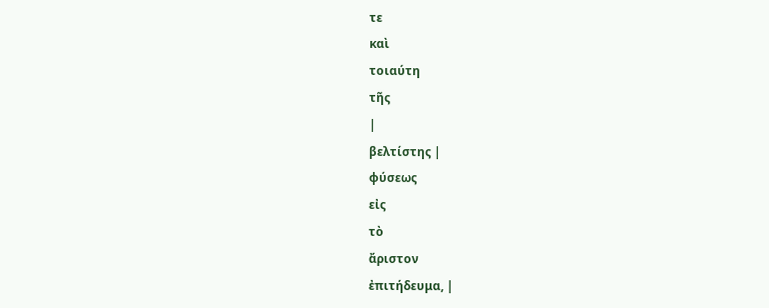τε
καὶ
τοιαύτη
τῆς
|
βελτίστης |
φύσεως
εἰς
τὸ
ἄριστον
ἐπιτήδευμα, |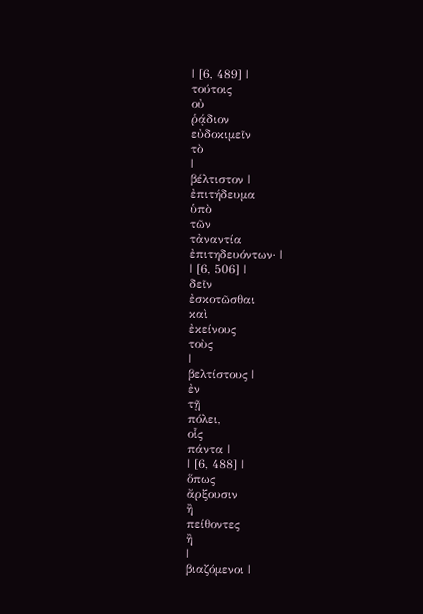| [6, 489] |
τούτοις
οὐ
ῥᾴδιον
εὐδοκιμεῖν
τὸ
|
βέλτιστον |
ἐπιτήδευμα
ὑπὸ
τῶν
τἀναντία
ἐπιτηδευόντων· |
| [6, 506] |
δεῖν
ἐσκοτῶσθαι
καὶ
ἐκείνους
τοὺς
|
βελτίστους |
ἐν
τῇ
πόλει,
οἷς
πάντα |
| [6, 488] |
ὅπως
ἄρξουσιν
ἢ
πείθοντες
ἢ
|
βιαζόμενοι |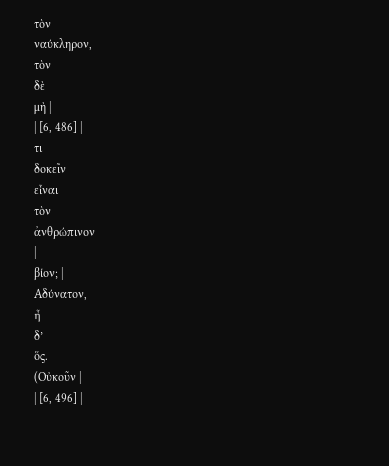τὸν
ναύκληρον,
τὸν
δὲ
μὴ |
| [6, 486] |
τι
δοκεῖν
εἶναι
τὸν
ἀνθρώπινον
|
βίον; |
Αδύνατον,
ἦ
δ’
ὅς.
(Οὐκοῦν |
| [6, 496] |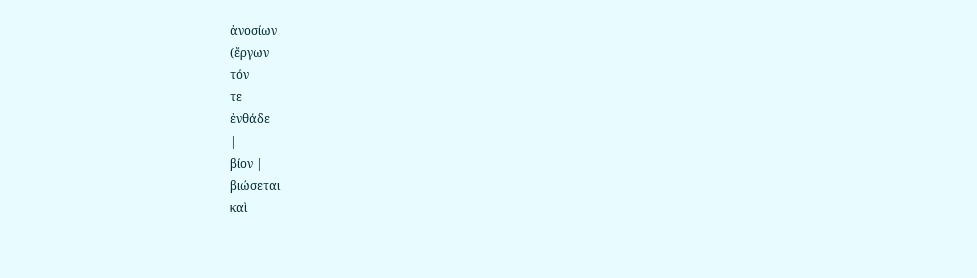ἀνοσίων
(ἔργων
τόν
τε
ἐνθάδε
|
βίον |
βιώσεται
καὶ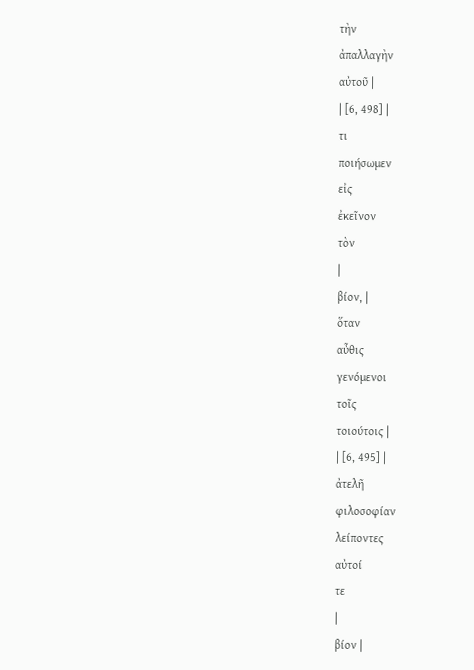τὴν
ἀπαλλαγὴν
αὐτοῦ |
| [6, 498] |
τι
ποιήσωμεν
εἰς
ἐκεῖνον
τὸν
|
βίον, |
ὅταν
αὖθις
γενόμενοι
τοῖς
τοιούτοις |
| [6, 495] |
ἀτελῆ
φιλοσοφίαν
λείποντες
αὐτοί
τε
|
βίον |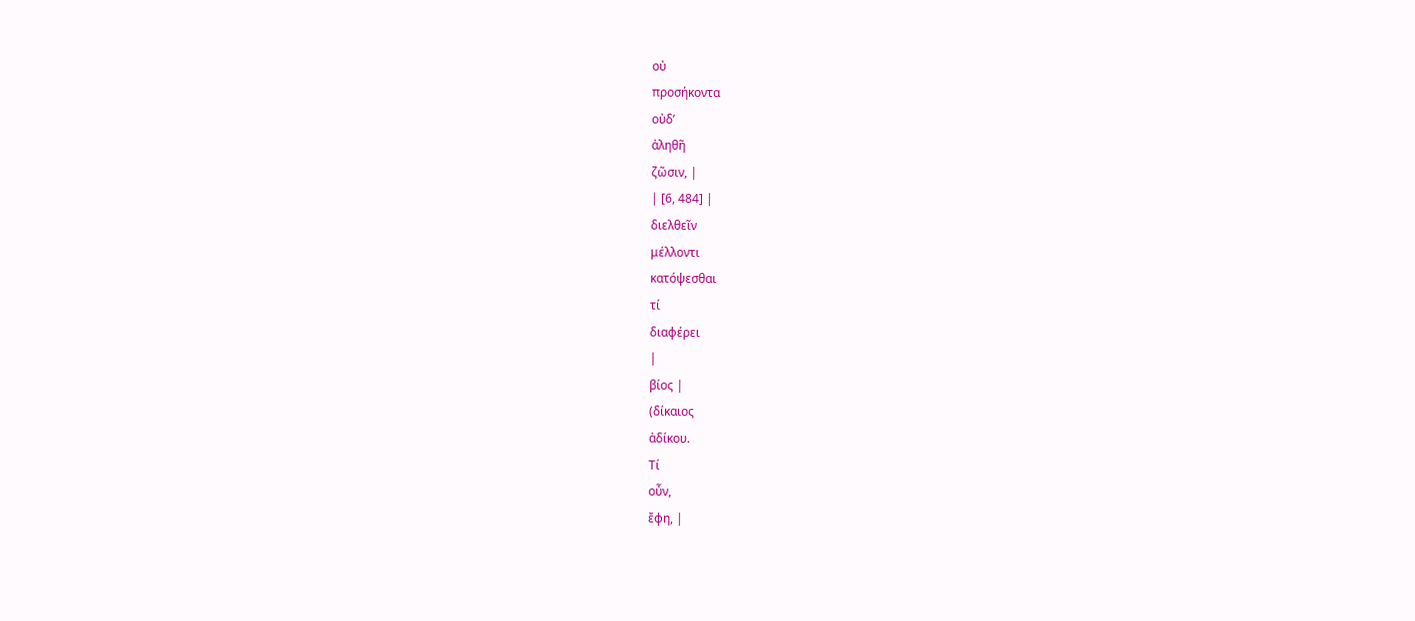οὐ
προσήκοντα
οὐδ’
ἀληθῆ
ζῶσιν, |
| [6, 484] |
διελθεῖν
μέλλοντι
κατόψεσθαι
τί
διαφέρει
|
βίος |
(δίκαιος
ἀδίκου.
Τί
οὖν,
ἔφη, |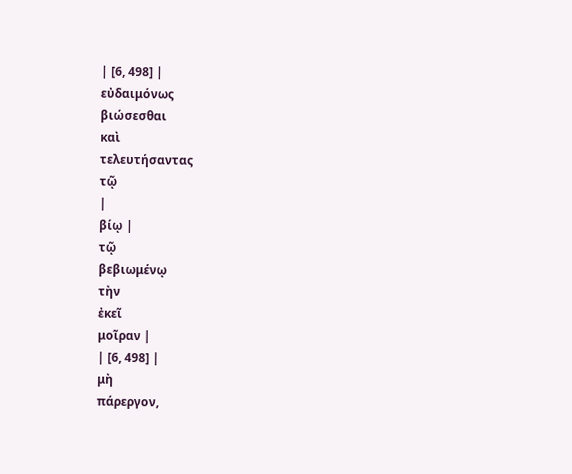| [6, 498] |
εὐδαιμόνως
βιώσεσθαι
καὶ
τελευτήσαντας
τῷ
|
βίῳ |
τῷ
βεβιωμένῳ
τὴν
ἐκεῖ
μοῖραν |
| [6, 498] |
μὴ
πάρεργον,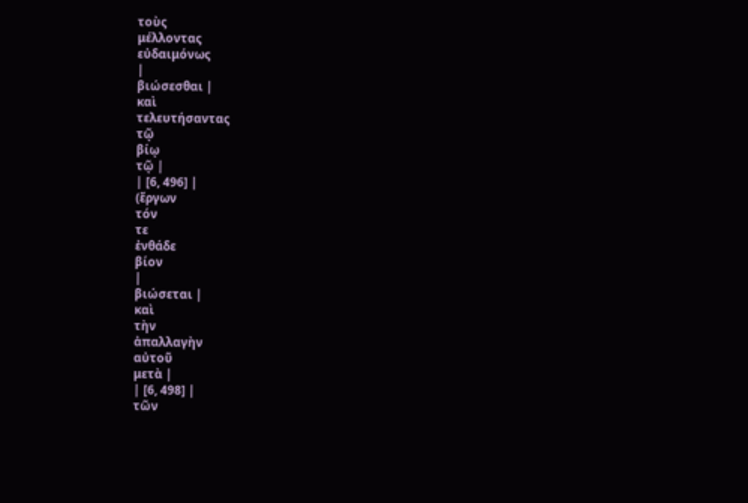τοὺς
μέλλοντας
εὐδαιμόνως
|
βιώσεσθαι |
καὶ
τελευτήσαντας
τῷ
βίῳ
τῷ |
| [6, 496] |
(ἔργων
τόν
τε
ἐνθάδε
βίον
|
βιώσεται |
καὶ
τὴν
ἀπαλλαγὴν
αὐτοῦ
μετὰ |
| [6, 498] |
τῶν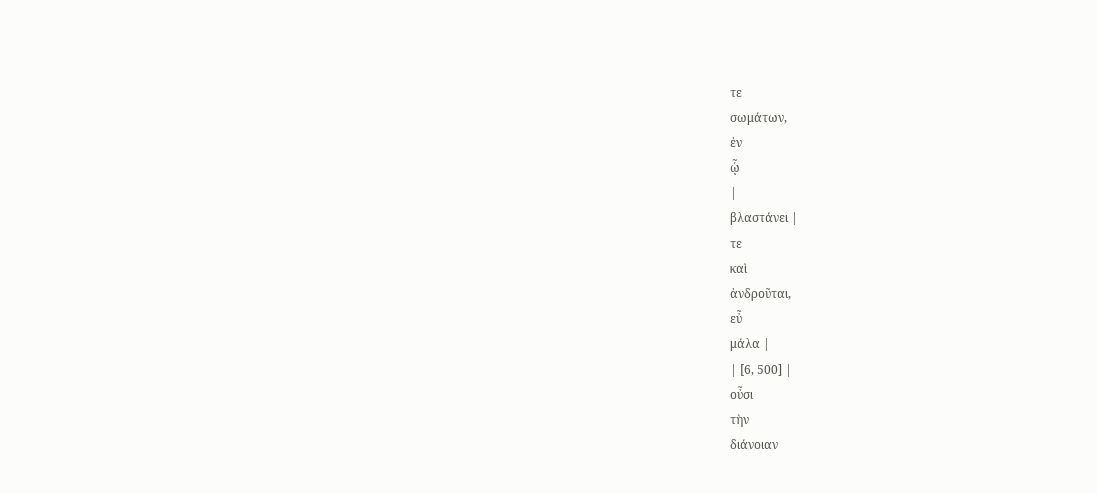τε
σωμάτων,
ἐν
ᾧ
|
βλαστάνει |
τε
καὶ
ἀνδροῦται,
εὖ
μάλα |
| [6, 500] |
οὖσι
τὴν
διάνοιαν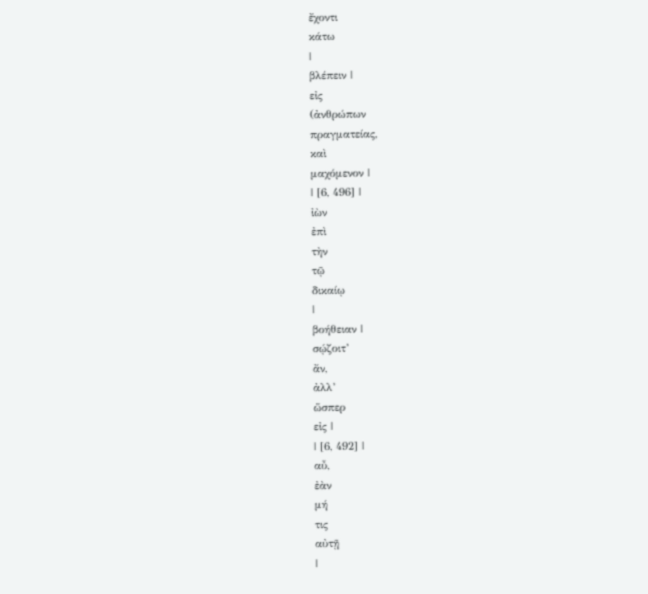ἔχοντι
κάτω
|
βλέπειν |
εἰς
(ἀνθρώπων
πραγματείας,
καὶ
μαχόμενον |
| [6, 496] |
ἰὼν
ἐπὶ
τὴν
τῷ
δικαίῳ
|
βοήθειαν |
σῴζοιτ’
ἄν,
ἀλλ’
ὥσπερ
εἰς |
| [6, 492] |
αὖ,
ἐὰν
μή
τις
αὐτῇ
|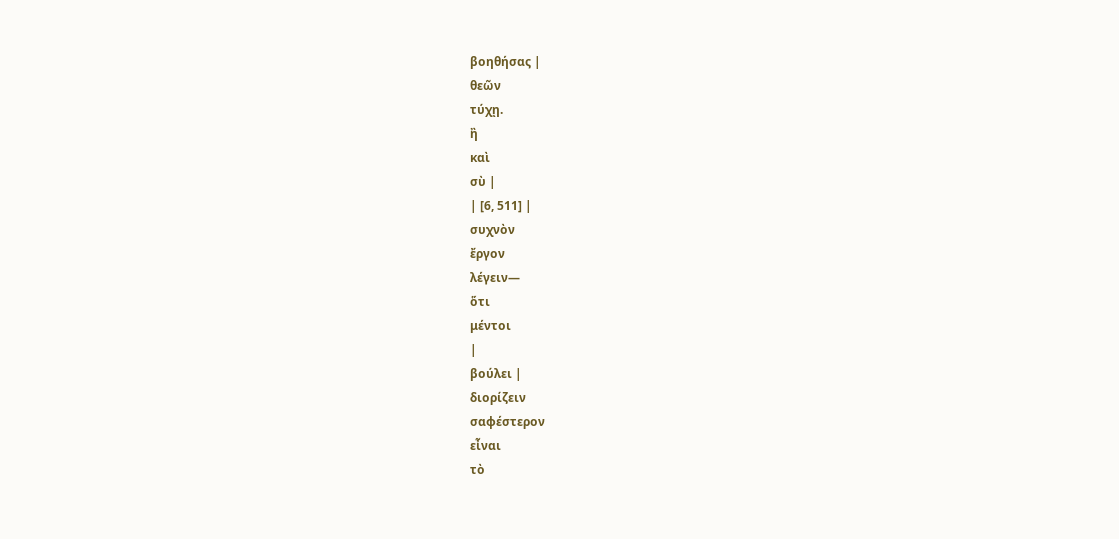βοηθήσας |
θεῶν
τύχῃ.
ἢ
καὶ
σὺ |
| [6, 511] |
συχνὸν
ἔργον
λέγειν—
ὅτι
μέντοι
|
βούλει |
διορίζειν
σαφέστερον
εἶναι
τὸ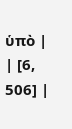ὑπὸ |
| [6, 506] |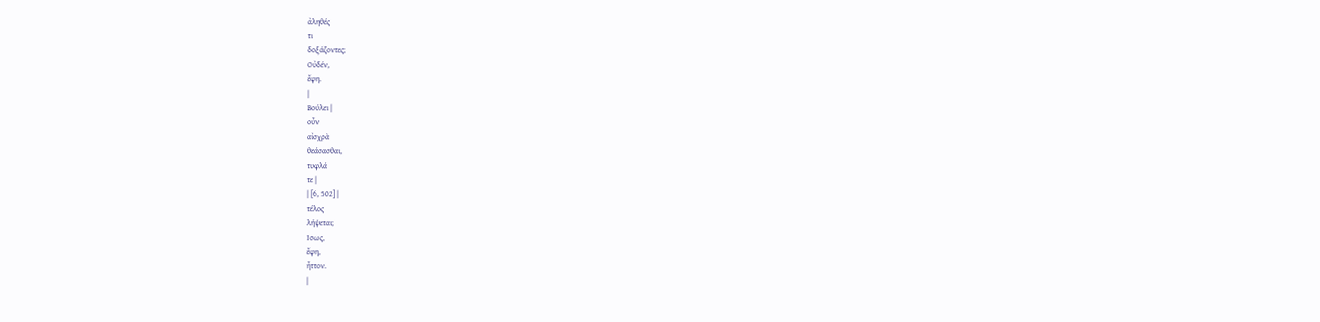ἀληθές
τι
δοξάζοντες;
Οὐδέν,
ἔφη.
|
Βούλει |
οὖν
αἰσχρὰ
θεάσασθαι,
τυφλά
τε |
| [6, 502] |
τέλος
λήψεται;
Ισως,
ἔφη,
ἧττον.
|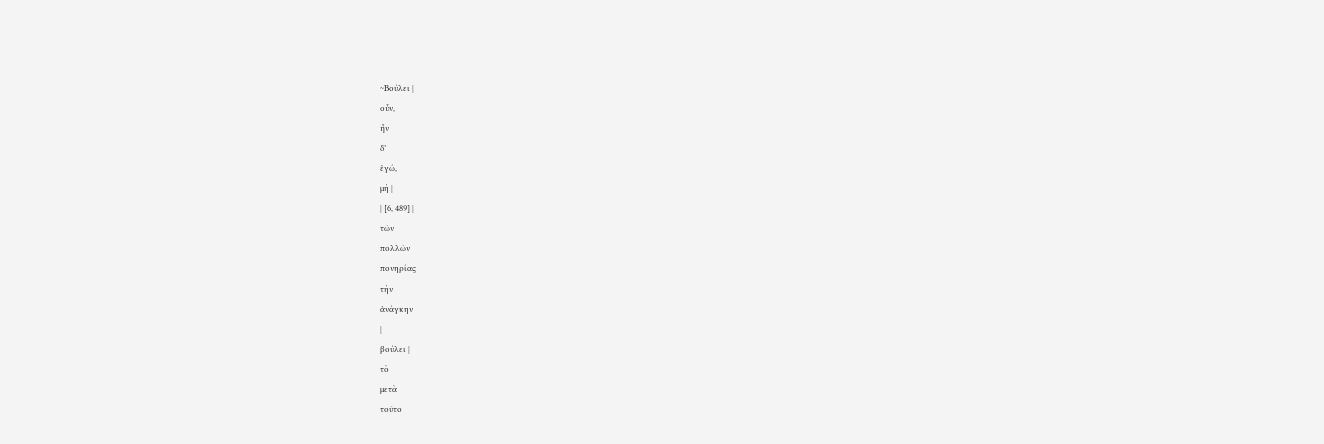~Βούλει |
οὖν,
ἦν
δ’
ἐγώ,
μὴ |
| [6, 489] |
τῶν
πολλῶν
πονηρίας
τὴν
ἀνάγκην
|
βούλει |
τὸ
μετὰ
τοῦτο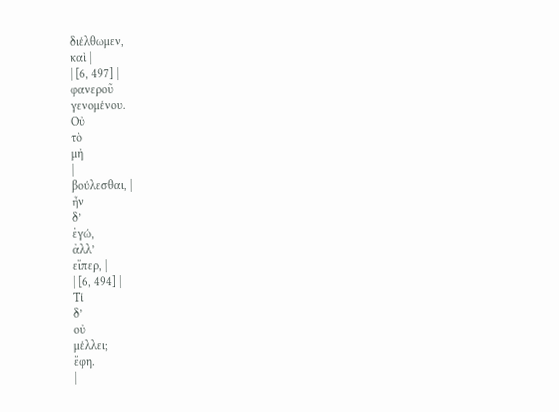διέλθωμεν,
καὶ |
| [6, 497] |
φανεροῦ
γενομένου.
Οὐ
τὸ
μὴ
|
βούλεσθαι, |
ἦν
δ’
ἐγώ,
ἀλλ’
εἴπερ, |
| [6, 494] |
Τί
δ’
οὐ
μέλλει;
ἔφη.
|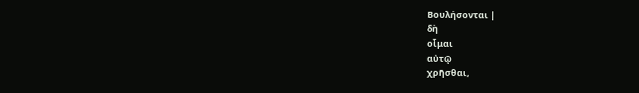Βουλήσονται |
δὴ
οἶμαι
αὐτῷ
χρῆσθαι,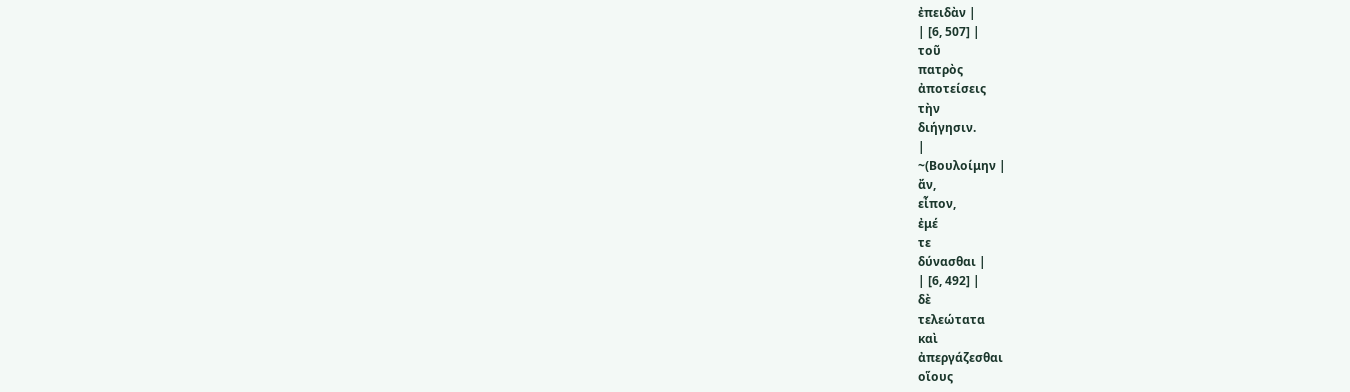ἐπειδὰν |
| [6, 507] |
τοῦ
πατρὸς
ἀποτείσεις
τὴν
διήγησιν.
|
~(Βουλοίμην |
ἄν,
εἶπον,
ἐμέ
τε
δύνασθαι |
| [6, 492] |
δὲ
τελεώτατα
καὶ
ἀπεργάζεσθαι
οἵους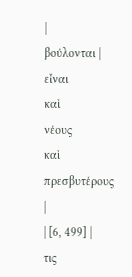|
βούλονται |
εἶναι
καὶ
νέους
καὶ
πρεσβυτέρους |
| [6, 499] |
τις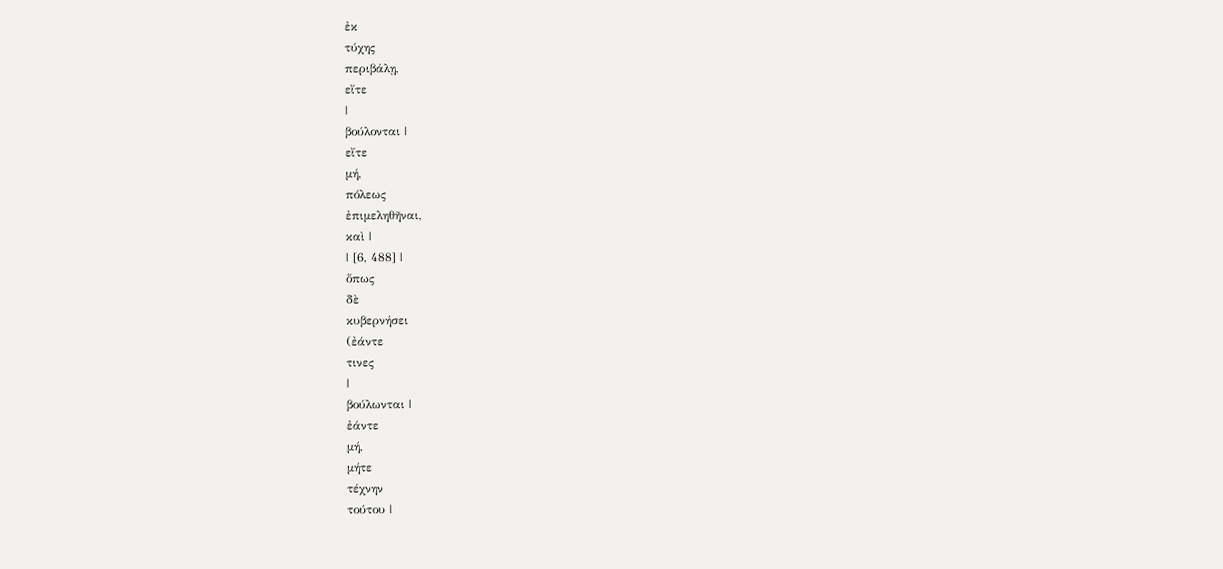ἐκ
τύχης
περιβάλῃ,
εἴτε
|
βούλονται |
εἴτε
μή,
πόλεως
ἐπιμεληθῆναι,
καὶ |
| [6, 488] |
ὅπως
δὲ
κυβερνήσει
(ἐάντε
τινες
|
βούλωνται |
ἐάντε
μή,
μήτε
τέχνην
τούτου |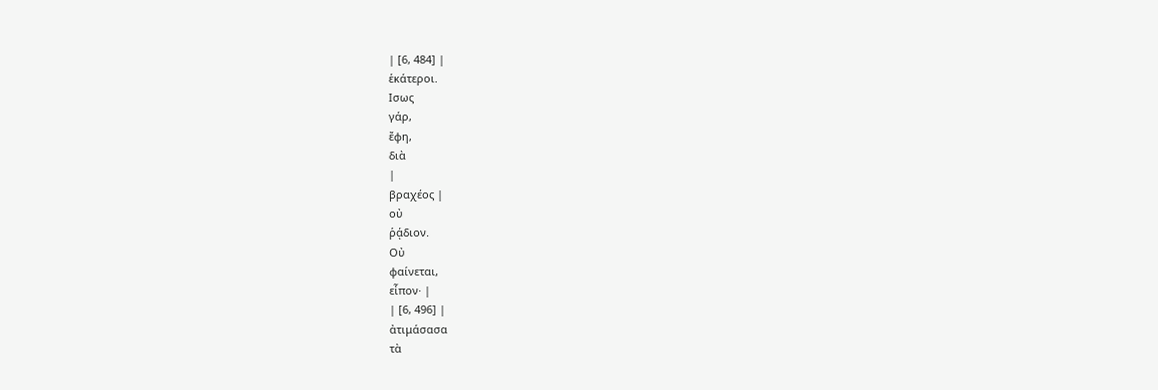| [6, 484] |
ἑκάτεροι.
Ισως
γάρ,
ἔφη,
διὰ
|
βραχέος |
οὐ
ῥᾴδιον.
Οὐ
φαίνεται,
εἶπον· |
| [6, 496] |
ἀτιμάσασα
τὰ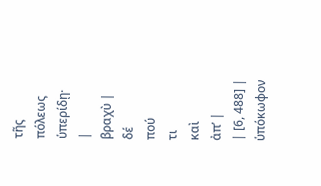τῆς
πόλεως
ὑπερίδῃ·
|
βραχὺ |
δέ
πού
τι
καὶ
ἀπ’ |
| [6, 488] |
ὑπόκωφον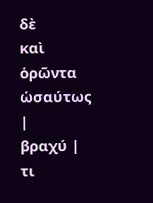δὲ
καὶ
ὁρῶντα
ὡσαύτως
|
βραχύ |
τι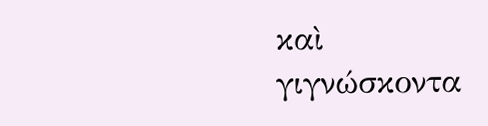καὶ
γιγνώσκοντα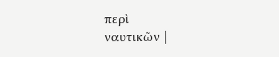περὶ
ναυτικῶν |